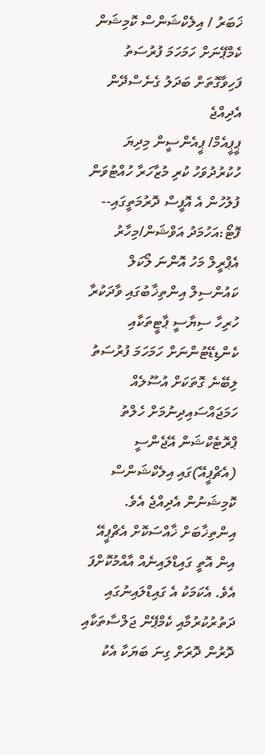ޚަބަރު / އިލެކްޝަންސް ކޮމިޝަން
ކެމްޕޭނަށް ހަމަހަމަ ފުރުސަތު ފަހިވާގޮތަށް ބަދަލު ގެނެސްދޭން އެދިއްޖެ
ޕީޕީއެމް/ ޕީއެންސީން މިދިޔަ ހުކުރުދުވަހު ކުރި މުޒާހަރާ ހުއްޓުވަން ފުލުހުން އެ އޮފީސް ދޮރުމަތީގައި-- ފޮޓޯ:އަހުމަދު އަވްޝަން/މިހާރު
އެޕްރީލް މަހު އޮންނަ ލޯކަލް ކައުންސިލް އިންތިޚާބުގައި ވާދަކުރާ ހުރިހާ ސިޔާސީ ޕާޓީތަކާއި ކެންޑިޑޭޓުންނަށް ހަމަހަމަ ފުރުސަތު ލިބޭނެ ގޮތަކަށް އުސޫލެއް ހަމަޖައްސައިދިނުމަށް ހެލްތު ޕްރޮޓެކްޝަން އޭޖެންސީ (އެޗްޕީއޭ)ގައި އިލެކްޝަންސް ކޮމިޝަނުން އެދިއްޖެ އެވެ.
އިންތިޚާބަށް ޚާއްސަކޮށް އެޗްޕީއޭ އިން އޮތީ ގައިޑްލައިނެއް އާއްމުކޮށްފަ އެވެ. އެކަމަކު އެ ގައިޑްލައިނުގައި ދަތުރުކުރުމާއި ކެމްޕޭން ޖަލްސާތަކާއި ދޮރުން ދޮރަށް ގިނަ ބަޔަކާ އެކު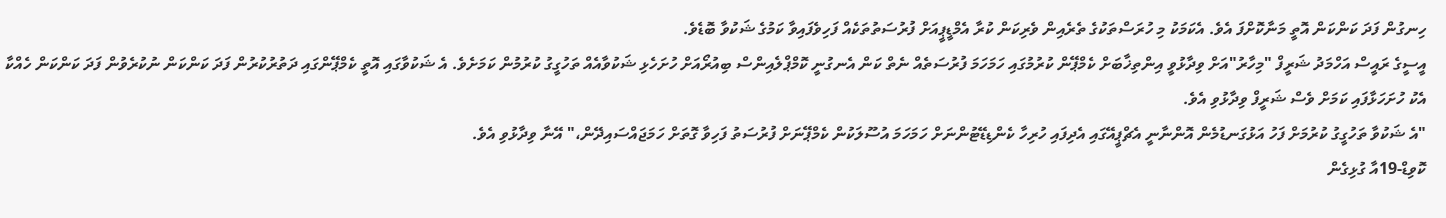ހިނގުން ފަދަ ކަންކަން އޮތީ މަނާކޮށްފަ އެވެ. އެކަމަކު މި ހުރަސްތަކުގެ ތެރެއިން ވެރިކަން ކުރާ އެމްޑީޕީއަށް ފުރުސަތުތަކެއް ފަހިވެފައިވާ ކަމުގެ ޝަކުވާ ބޮޑެވެ.
އީސީގެ ރައީސް އަހްމަދު ޝަރީފް "މިހާރު"އަށް ވިދާޅުވީ އިންތިޚާބަށް ކެމްޕޭން ކުރުމުގައި ހަމަހަމަ ފުރުސަތެއް ނެތް ކަން އެނގުނީ ކޮމްޕްލެއިންސް ބިއުރޯއަށް ހުށަހެޅި ޝަކުވާއެއް ތަހުގީގު ކުރުމުން ކަމަށެވެ. އެ ޝަކުވާގައި އޮތީ ކެމްޕޭންގައި ދަތުރުކުރުން ފަދަ ކަންކަން ނުކުރެވުން ފަދަ ކަންކަން ހެއްކާ އެކު ހުށަހަޅާފައި ކަމަށް ވެސް ޝަރީފް ވިދާޅުވި އެވެ.
"އެ ޝަކުވާ ތަހުގީގު ކުރުމަށް ފަހު އަޅުގަނޑުމެން އޮންނާނީ އެޗްޕީއޭގައި އެދިފައި ހުރިހާ ކެންޑިޑޭޓުންނަށް ހަމަހަމަ އުސޫލަކުން ކެމްޕޭނަށް ފުރުސަތު ފަހިވާ ގޮތަށް ހަމަޖައްސައިދޭން،" އޭނާ ވިދާޅުވި އެވެ.
ކޮވިޑް-19އާ ގުޅިގެން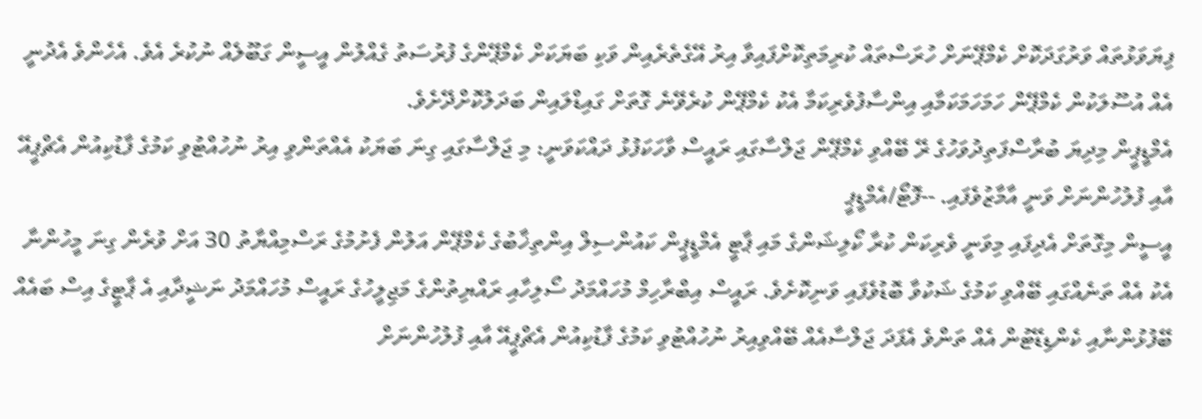ފިޔަވަޅުތައް ވަރުގަދަކޮށް ކެމްޕޭނަށް ހުރަސްތައް ކުރިމަތިކޮށްފައިވާ އިރު އޭގެތެރެއިން ވަކި ބަޔަކަށް ކެމްޕޭންގެ ފުރުސަތު ގެއްލުން އީސީން ގަބޫލެއް ނުކުރެ އެވެ. އެހެންވެ އެދުނީ އެއް އުސޫލަކުން ކެމްޕޭން ހަމަހަމަކަމާއި އިންސާފުވެރިކަމާ އެކު ކެމްޕޭން ކުރެވޭނެ ގޮތަށް ގައިޑްލައިން ބަދަލުކޮށްދޭށެވެ.
އެމްޑީޕީން މިދިޔަ ބުރާސްފަތިދުވަހުގެ ރޭ ބޭއްވި ކެމްޕޭން ޖަލްސާގައި ރައީސް ވާހަކަފުޅު ދައްކަވަނީ: މި ޖަލްސާގައި ގިނަ ބަޔަކު އެއްތަންވި އިރު ނުހުއްޓުވި ކަމުގެ ފާޑުކިއުން އެޗްޕީއޭ އާއި ފުލުހުންނަށް ވަނީ އާމާޒުވެފައި. --ފޮޓޯ/އެމްޑީޕީ
އީސީން މިގޮތަށް އެދިފައި މިވަނީ ވެރިކަން ކުރާ ކޯލިޝަންގެ މައި ޕާޓީ އެމްޑީޕީން ކައުންސިލް އިންތިޚާބުގެ ކެމްޕޭން އަލުން ފެށުމުގެ ރަސްމިއްޔާތު 30 އަށް ވުރެން ގިނަ މީހުންނާ އެކު އެއް ތަނެއްގައި ބޭއްވި ކަމުގެ ޝަކުވާ ބޮޑުވެފައި ވަނިކޮށެވެ. ރައީސް އިބްރާހިމް މުހައްމަދު ސޯލިހާއި ރައްޔިތުންގެ މަޖިލީހުގެ ރައީސް މުހައްމަދު ނަޝީދާއި އެ ޕާޓީގެ އިސް ބައެއް ބޭފުޅުންނާއި ކެންޑިޑޭޓުން އެއް ތަންވެ އެފަދަ ޖަލްސާއެއް ބޭއްވިއިރު ނުހުއްޓުވި ކަމުގެ ފާޑުކިއުން އެޗްޕީއޭ އާއި ފުލުހުންނަށް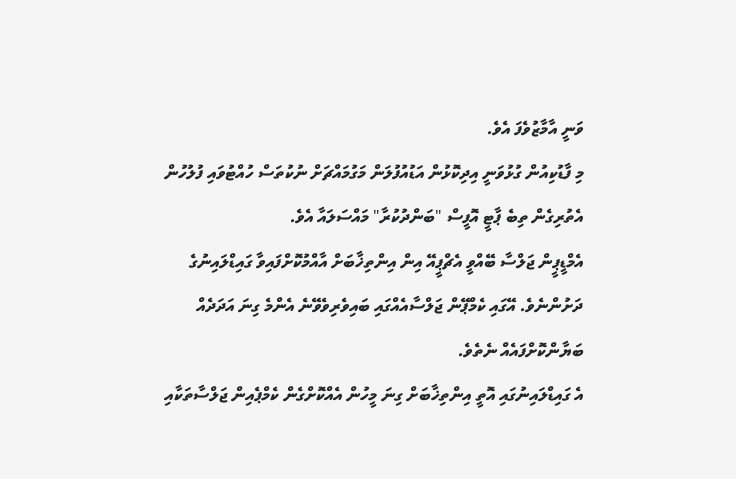ވަނީ އާމާޒުވެފަ އެވެ.
މި ފާޑުކިއުން ގުޅުވަނީ އިދިކޮޅުން އަޑުއުފުލަން މަގުމައްޗަށް ނުކުތަސް ހުއްޓުވައި ފުލުހުން އެތުރިގެން ތިބެ ޕާޓީ އޮފީސް "ބަންދުކުރާ" މައްސަލައާ އެވެ.
އެމްޑީޕީން ޖަލްސާ ބޭއްވީ އެޗްޕީއޭ އިން އިންތިޚާބަށް އާއްމުކޮށްފައިވާ ގައިޑްލައިނުގެ ދަށުންނެވެ. އޭގައި ކެމްޕޭން ޖަލްސާއެއްގައި ބައިވެރިވެވޭނެ އެންމެ ގިނަ އަދަދެއް ބަޔާންކޮށްފައެއް ނެތެވެ.
އެ ގައިޑްލައިނުގައި އޮތީ އިންތިޚާބަށް ގިނަ މީހުން އެއްކޮށްގެން ކެމްޕެއިން ޖަލްސާތަކާއި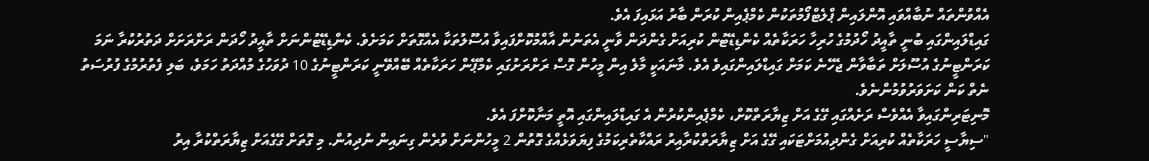އެއްވުންތައް ނުބާއްވައި އޮންލައިން ޕްލެޓްފޯމުތަކުން ކެމްޕެއިން ކުރަން ބާރު އަޅައިފަ އެވެ.
ގައިޑްލައިންގައި ބުނީ ތާއީދު ހޯދުމުގެ ހުރިހާ ހަރަކާތެއް ކެންޑިޑޭޓުން ކުރިއަށް ގެންދަން ވާނީ އެތަނުން އާއްމުކޮށްފައިވާ އުސޫލުތަކާ އެއްގޮތަށް ކަމަށެވެ. ކެންޑިޑޭޓުންނަށް ތާއީދު ހޯދަން ރަށްރަށަށް ދަތުރުކުރާ ނަމަ ކަރަންޓީނުގެ އުސޫލަށް ތަބާވާން ޖެހޭނެ ކަމަށް ގައިޑްލައިންގައިވެ އެވެ. މާނައަކީ މާލެ އިން މީހުން ގޮސް ރަށްރަށުގައި ކެމްޕޭން ހަރަކާތެއް ބޭއްވޭނީ ކަރަންޓީނުގެ 10 ދުވަހުގެ މުއްދަތު ހަމަވެ، ބަލި ފެތުރުމުގެ ފުރުސަތު ނެތް ކަން ކަށަވަރުވުމުންނެވެ.
މޮނިޓަރިންގައިވާ އެއްވެސް ރަށެއްގައި ގޭގެ އަށް ޒިޔާރަތްކޮށް، ކެމްޕެއިންކުރުން އެ ގައިޑްލައިންގައި އޮތީ މަނާކޮށްފަ އެވެ.
"ސިޔާސީ ހަރަކާތެއް ކުރިއަށް ގެންދިއުމަށްޓަކައި ގޭގެ އަށް ޒިޔާރަތްކުރާއިރު ރައްކާތެރިކަމުގެ ފިޔަވަޅެއްގެ ގޮތުން 2 މީހުންނަށް ވުރެން ގިނައިން ނުދިއުން. މި ގޮތަށް ގޭގެއަށް ޒިޔާރަތްކުރާ އިރު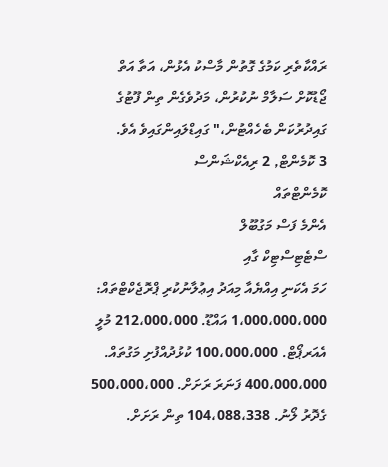ރައްކާތެރި ކަމުގެ ގޮތުން މާސްކު އެޅުން، އަތާ އަތް ޖޯޑުކޮށް ސަލާމް ނުކުރުން، މަދުވެގެން ތިން ފޫޓުގެ ގައިދުރުކަން ބެހެއްޓުން،" ގައިޑްލައިންގައިވެ އެވެ.
3 ކޮމެންޓް, 2 ރިއެކްޝަންސް
ކޮމެންޓްތައް
އެންމެ ފަސް މަގުބޫލް
ސްޓެޓިސްޓިކް ގާއި
ހަމަ އެކަނި އިއްޔެއާ މިއަދު އިޢުލާނުކުރި ޕްރޮޖެކްޓްތައް: 1،000،000،000 އައްޑޫ. 212،000،000 މުލީ އެއަރޕޯޓް. 100،000،000 ކުޅުދުއްފުށި މަގުތައް. 400،000،000 ފަނަރަ ރަށަށް. 500،000،000 ގެދޮރު ލޯނު. 104،088،338 ތިން ރަށަށް.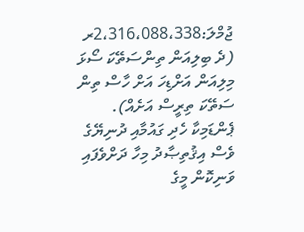ޖުމްލަ:2،316،088،338ރ (ދެ ބިލިއަން ތިންސަތޭކަ ސޯޅަ މިލިއަން އަށްޑިހަ އަށް ހާސް ތިން ސަތޭކަ ތިރީސް އަށެއް). ޕެންޑަމިކާ ހެދި ގައުމާއި ދުނިޔޭގެ ވެސް އިޤުތިޞާދު މިހާ ދަށްވެފައި ވަނިކޮން މީގެ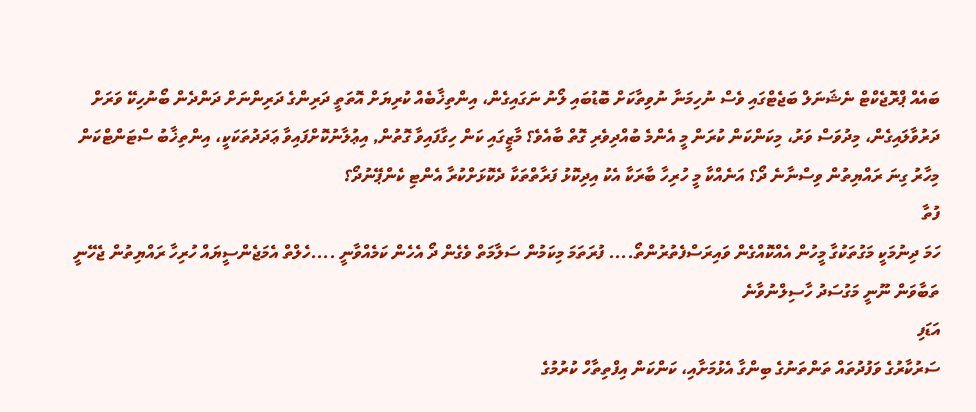ބައެއް ޕްރޮޖެކްޓް ނެޝަނަލް ބަޖެޓްގައި ވެސް ނުހިމަނާ ނުވިތާކަށް ބޮޑުބައި ލޯނު ނަގައިގެން، އިންތިޚާބެއް ކުރިޔަށް އޮތަތީ ދަރިންގެ ދަރިންނަށް ދަންދެން ބޯނުހިކޭ ވަރަށް ދަރުވާލައިގެން، މިދުވަސް ވަރު، މިކަންކަން ކުރަން މީ އެންމެ ބުއްދިވެރި ގޮތް ބާއެވެ؟ މާޒީގައި ކަން ހިގާފައިވާ ގޮތުން, އިޢުލާނުކޮށްފައިވާ ޢަދަދުތަކަކީ، އިންތިޚާބު ސްޓަންޓްކަން މިހާރު ގިނަ ރައްޔިތުން ވިސްނާނެ ދޯ؟ އަނެއްކާ މީ ހުރިހާ ބާރަކާ އެކު އިދިކޮޅު ފަރާތްތަކާ ދެކޮޅަށްކުރާ އެންޓި ކެންޕޭނުދޯ؟
ފުތާ
ހަމަ ދިނުމަކީ މަގުތަކުގާ މީހުން އެއްކޮއްގެން ވައިރަސްފެތުރުންތޯ.... ފުރަތަމަ މިކަމުން ސަލާމަތް ވެގެން ދޯ އެހެން ކަމެއްވާނީ ....ހެލްތް އެމަޖެންސީޔައް ހުރިހާ ރައްޔިތުން ޖެހޭނީ ތަބާވަން ނޫނީ މަގުސަދު ހާސިލްނުވާނެ
އަޑަފި
ސަރުކާރުގެ ވަފުދުތައް ތަންތަނުގެ ބިންގާ އެޅުމަށާއި، ކަންކަން އިފްތިތާހް ކުރުމުގެ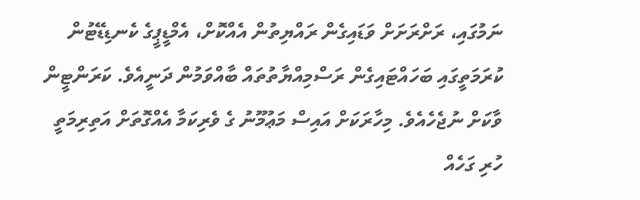ނަމުގައި، ރަށްރަށަށް ވަޑައިގެން ރައްޔިތުން އެއްކޮށް، އެމްޑީޕީގެ ކެނޑިޑޭޓުން ކުރަމަތީގައި ބަހައްޓައިގެން ރަސްމިއްޔާތުތައް ބާއްވަމުން ދަނީއެވެ. ކަރަންޓީން ވާކަށް ނުޖެހެއެވެ. މިހާރަކަށް އައިސް މަޢުމޫނު ގެ ވެރިކަމާ އެއްގޮތަށް އަތިރިމަތީ ހުރި ގަހެއް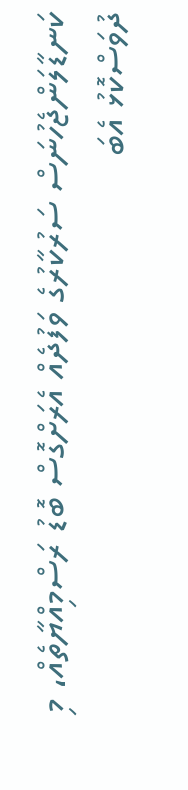ކަނޑާލަންޖެހުނަސް ސަރުކާރުގެ ވަފުދެއް އެރަށްގޮސް ބޮޑު ރަސްމިއްޔާތެއް، މި ދުވަސްކޮޅު އެބަ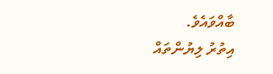ބާއްވައެވެ.
އިތުރު ލިޔުންތައް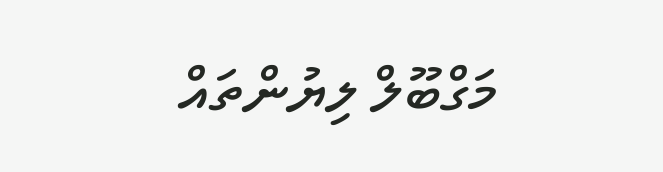މަގްބޫލް ލިޔުންތައް